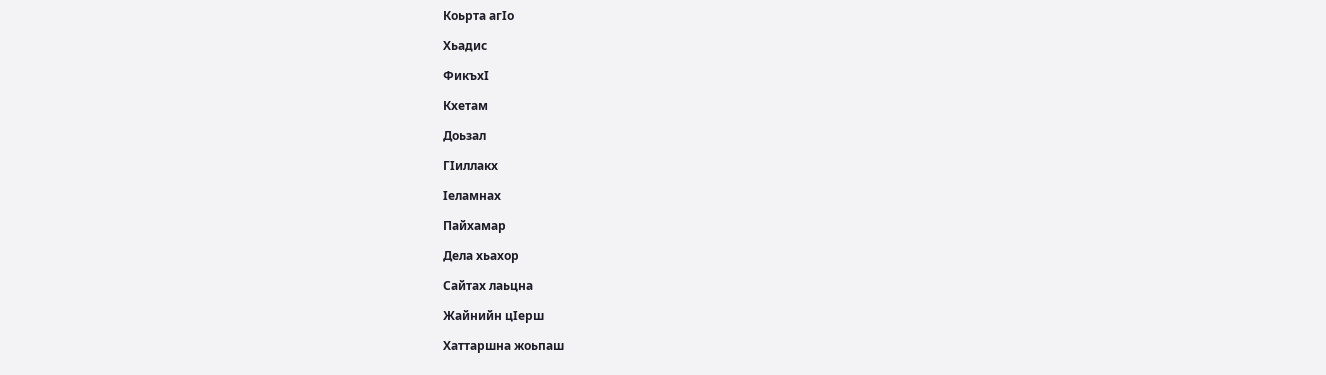Коьрта агIо

Хьадис

ФикъхI

Кхетам

Доьзал

ГIиллакх

Iеламнах

Пайхамар

Дела хьахор

Сайтах лаьцна

Жайнийн цIерш

Хаттаршна жоьпаш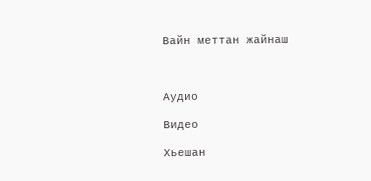Вайн меттан жайнаш



Аудио

Видео

Хьешан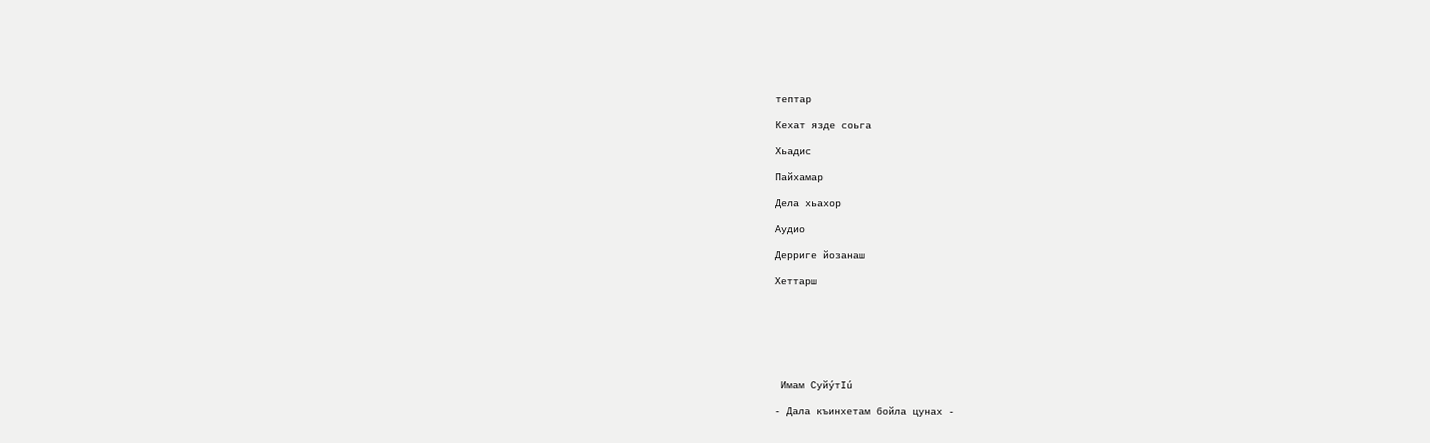тептар

Кехат язде соьга

Хьадис

Пайхамар

Дела хьахор

Аудио

Дерриге йозанаш

Хеттарш







 Имам СуйýтIú

- Дала къинхетам бойла цунах -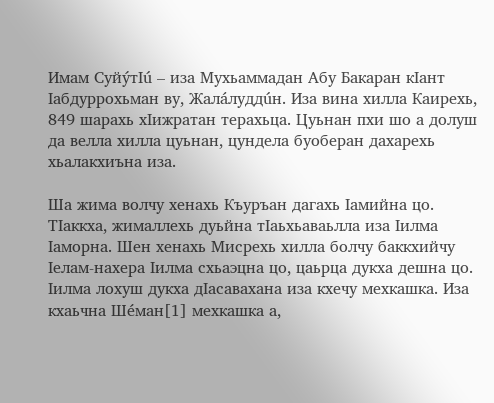Имам СуйýтIú – иза Мухьаммадан Абу Бакаран кIант Iабдуррохьман ву, Жалáлуддúн. Иза вина хилла Каирехь, 849 шарахь хIижратан терахьца. Цуьнан пхи шо а долуш да велла хилла цуьнан, цундела буоберан дахарехь хьалакхиъна иза.

Ша жима волчу хенахь Къуръан дагахь Iамийна цо. ТIаккха, жималлехь дуьйна тIаьхьаваьлла иза Iилма Iаморна. Шен хенахь Мисрехь хилла болчу баккхийчу Iелам-нахера Iилма схьаэцна цо, цаьрца дукха дешна цо. Iилма лохуш дукха дIасавахана иза кхечу мехкашка. Иза кхаьчна Шéман[1] мехкашка а,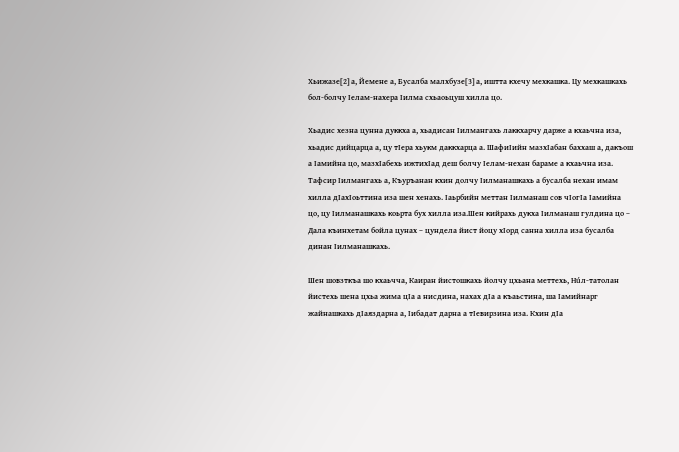Хьижазе[2] а, Йемене а, Бусалба малхбузе[3] а, иштта кхечу мехкашка. Цу мехкашкахь бол-болчу Iелам-нахера Iилма схьаоьцуш хилла цо.

Хьадис хезна цунна дуккха а, хьадисан Iилмангахь лаккхарчу дарже а кхаьчна иза, хьадис дийцарца а, цу тIера хьукм даккхарца а. ШафиIийн мазхIабан баххаш а, дакъош а Iамийна цо, мазхIабехь ижтихIад деш болчу Iелам-нехан бараме а кхаьчна иза. Тафсир Iилмангахь а, Къуръанан кхин долчу Iилманашкахь а бусалба нехан имам хилла дIахIоьттина иза шен хенахь. Iаьрбийн меттан Iилманаш сов чIогIа Iамийна цо, цу Iилманашкахь коьрта бух хилла иза.Шен кийрахь дукха Iилманаш гулдина цо – Дала къинхетам бойла цунах – цундела йист йоцу хIорд санна хилла иза бусалба динан Iилманашкахь.

Шен шовзткъа шо кхаьчча, Каиран йистошкахь йолчу цхьана меттехь, Нúл-татолан йистехь шена цхьа жима цIа а нисдина, нахах дIа а къаьстина, ша Iамийнарг жайнашкахь дIаяздарна а, Iибадат дарна а тIевирзина иза. Кхин дIа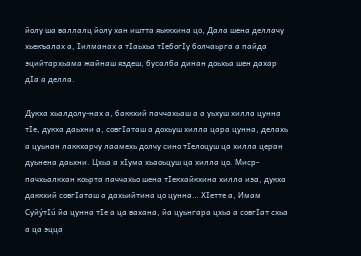йолу ша валлалц йолу хан иштта яьккхина цо, Дала шена деллачу хьекъалах а, Iилманах а тIаьхьа тIебогIу болчаьрга а пайда эцийтархьама жайнаш яздеш, бусалба динан доьхьа шен дахар дIа а делла.

Дукха хьалдолу-нах а, баккхий паччахьаш а а уьхуш хилла цунна тIе, дукха даьхни а, совгIаташ а дохьуш хилла цара цунна, делахь а цуьнан лаккхарчу лаамехь долчу сино тIелоцуш ца хилла церан дуьнена даьхни. Цхьа а хIума хьаоьцуш ца хилла цо. Миср-пачхьалкхан коьрта паччахьо шена тIекхайкхина хилла иза, дукха даккхий совгIаташ а дахьийтина цо цунна… ХIетте а, Имам СуйýтIú йа цунна тIе а ца вахана, йа цуьнгара цхьа а совгIат схьа а ца эцца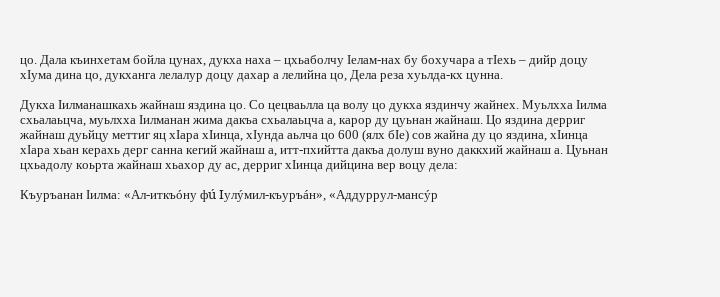цо. Дала къинхетам бойла цунах, дукха наха – цхьаболчу Iелам-нах бу бохучара а тIехь – дийр доцу хIума дина цо, дукханга лелалур доцу дахар а лелийна цо, Дела реза хуьлда-кх цунна.

Дукха Iилманашкахь жайнаш яздина цо. Со цецваьлла ца волу цо дукха яздинчу жайнех. Муьлхха Iилма схьалаьцча, муьлхха Iилманан жима дакъа схьалаьцча а, карор ду цуьнан жайнаш. Цо яздина дерриг жайнаш дуьйцу меттиг яц хIара хIинца, хIунда аьлча цо 600 (ялх бIе) сов жайна ду цо яздина, хIинца хIара хьан керахь дерг санна кегий жайнаш а, итт-пхийтта дакъа долуш вуно даккхий жайнаш а. Цуьнан цхьадолу коьрта жайнаш хьахор ду ас, дерриг хIинца дийцина вер воцу дела:

Къуръанан Iилма: «Ал-иткъóну фú Iулýмил-къуръáн», «Аддуррул-мансýр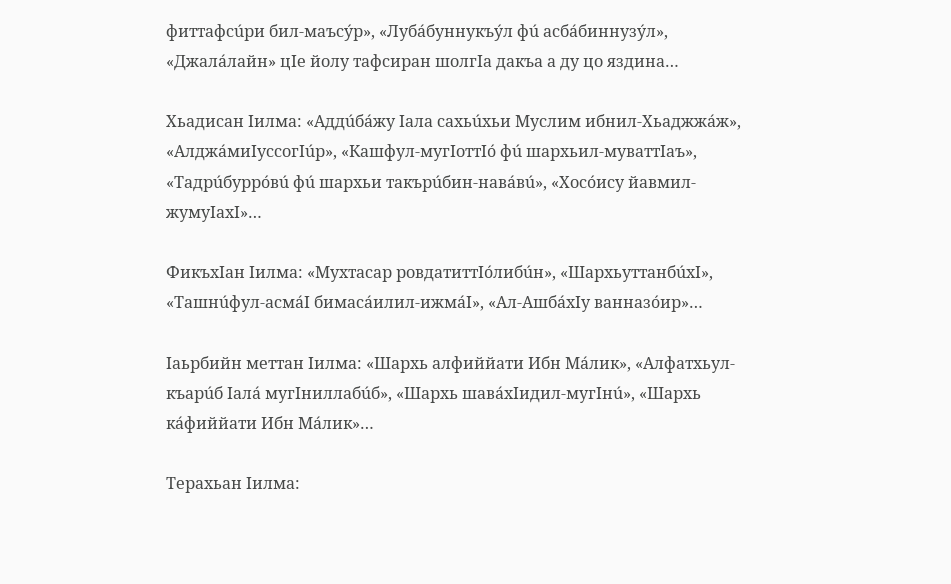фиттафсúри бил-маъсýр», «Лубáбуннукъýл фú асбáбиннузýл», «Джалáлайн» цIе йолу тафсиран шолгIа дакъа а ду цо яздина…

Хьадисан Iилма: «Аддúбáжу Iала сахьúхьи Муслим ибнил-Хьаджжáж», «АлджáмиIуссогIúр», «Кашфул-мугIоттIó фú шархьил-муваттIаъ», «Тадрúбуррóвú фú шархьи такърúбин-навáвú», «Хосóису йавмил-жумуIахI»…

ФикъхIан Iилма: «Мухтасар ровдатиттIóлибúн», «ШархьуттанбúхI», «Ташнúфул-асмáI бимасáилил-ижмáI», «Ал-АшбáхIу ванназóир»…

Iаьрбийн меттан Iилма: «Шархь алфиййати Ибн Мáлик», «Алфатхьул-къарúб Iалá мугIниллабúб», «Шархь шавáхIидил-мугIнú», «Шархь кáфиййати Ибн Мáлик»…

Терахьан Iилма: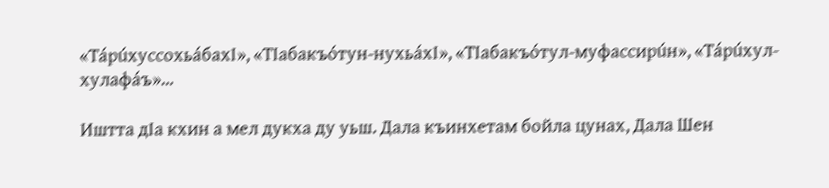«ТáрúхуссохьáбахI», «ТIабакъóтун-нухьáхI», «ТIабакъóтул-муфассирúн», «Тáрúхул-хулафáъ»…

Иштта дIа кхин а мел дукха ду уьш. Дала къинхетам бойла цунах, Дала Шен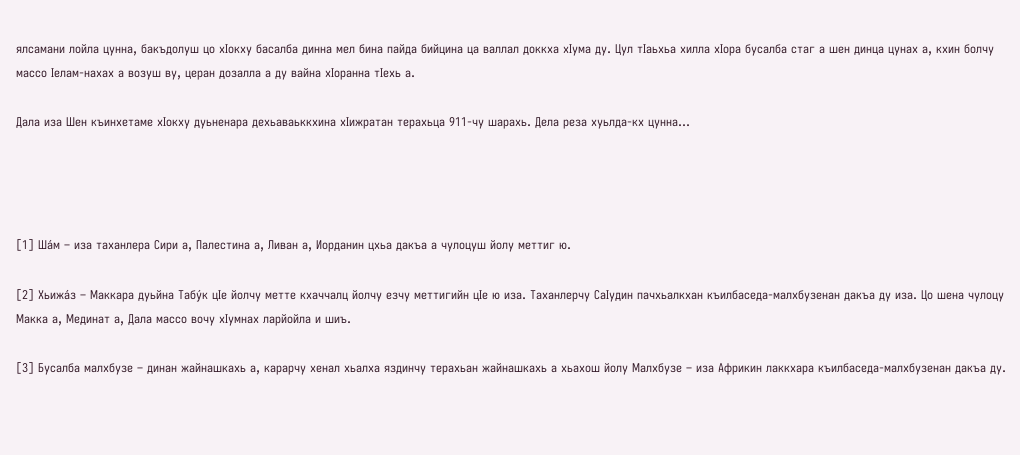ялсамани лойла цунна, бакъдолуш цо хIокху басалба динна мел бина пайда бийцина ца валлал доккха хIума ду. Цул тIаьхьа хилла хIора бусалба стаг а шен динца цунах а, кхин болчу массо Iелам-нахах а возуш ву, церан дозалла а ду вайна хIоранна тIехь а.

Дала иза Шен къинхетаме хIокху дуьненара дехьаваьккхина хIижратан терахьца 911-чу шарахь. Дела реза хуьлда-кх цунна…




[1] Шáм – иза таханлера Сири а, Палестина а, Ливан а, Иорданин цхьа дакъа а чулоцуш йолу меттиг ю.

[2] Хьижáз – Маккара дуьйна Табýк цIе йолчу метте кхаччалц йолчу езчу меттигийн цIе ю иза. Таханлерчу СаIудин пачхьалкхан къилбаседа-малхбузенан дакъа ду иза. Цо шена чулоцу Макка а, Мединат а, Дала массо вочу хIумнах ларйойла и шиъ.

[3] Бусалба малхбузе – динан жайнашкахь а, карарчу хенал хьалха яздинчу терахьан жайнашкахь а хьахош йолу Малхбузе – иза Африкин лаккхара къилбаседа-малхбузенан дакъа ду.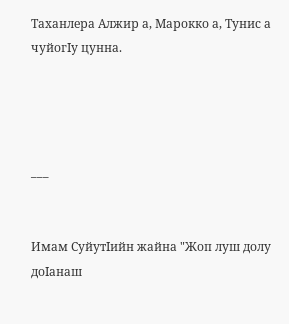Таханлера Алжир а, Марокко а, Тунис а чуйогIу цунна.




___


Имам СуйутIийн жайна "Жоп луш долу доIанаш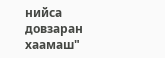нийса довзаран хаамаш"